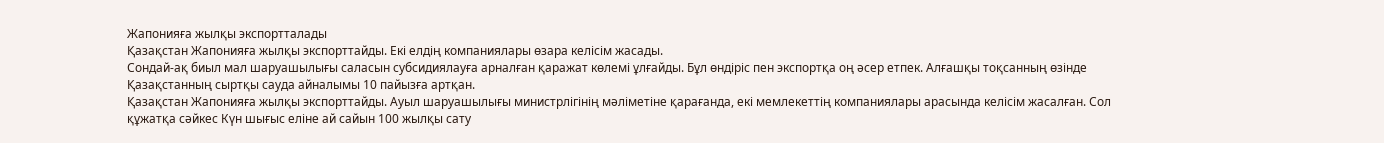Жапонияға жылқы экспортталады
Қазақстан Жапонияға жылқы экспорттайды. Екі елдің компаниялары өзара келісім жасады.
Сондай-ақ биыл мал шаруашылығы саласын субсидиялауға арналған қаражат көлемі ұлғайды. Бұл өндіріс пен экспортқа оң әсер етпек. Алғашқы тоқсанның өзінде Қазақстанның сыртқы сауда айналымы 10 пайызға артқан.
Қазақстан Жапонияға жылқы экспорттайды. Ауыл шаруашылығы министрлігінің мәліметіне қарағанда, екі мемлекеттің компаниялары арасында келісім жасалған. Сол құжатқа сәйкес Күн шығыс еліне ай сайын 100 жылқы сату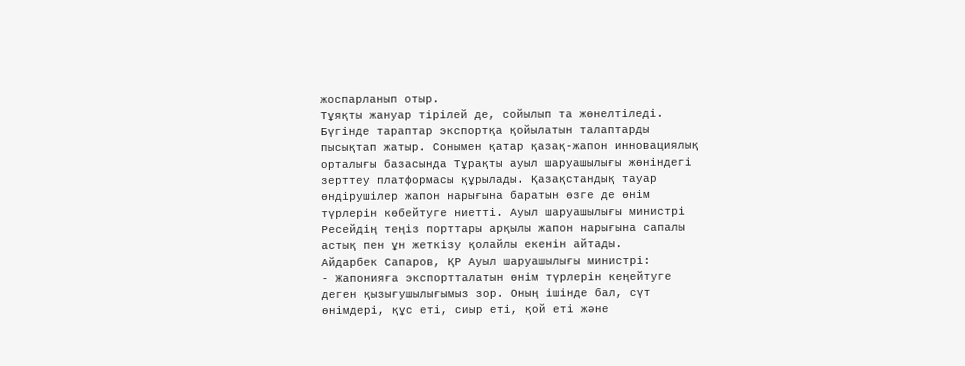жоспарланып отыр.
Тұяқты жануар тірілей де, сойылып та жөнелтіледі. Бүгінде тараптар экспортқа қойылатын талаптарды пысықтап жатыр. Сонымен қатар қазақ-жапон инновациялық орталығы базасында Тұрақты ауыл шаруашылығы жөніндегі зерттеу платформасы құрылады. Қазақстандық тауар өндірушілер жапон нарығына баратын өзге де өнім түрлерін көбейтуге ниетті. Ауыл шаруашылығы министрі Ресейдің теңіз порттары арқылы жапон нарығына сапалы астық пен ұн жеткізу қолайлы екенін айтады.
Айдарбек Сапаров, ҚР Ауыл шаруашылығы министрі:
- Жапонияға экспортталатын өнім түрлерін кеңейтуге деген қызығушылығымыз зор. Оның ішінде бал, сүт өнімдері, құс еті, сиыр еті, қой еті және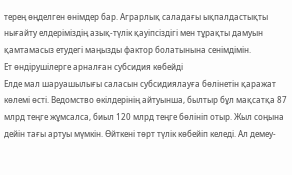терең өңделген өнімдер бар. Аграрлық саладағы ықпалдастықты нығайту елдеріміздің азық-түлік қауіпсіздігі мен тұрақты дамуын қамтамасыз етудегі маңызды фактор болатынына сенімдімін.
Ет өндірушілерге арналған субсидия көбейді
Елде мал шаруашылығы саласын субсидиялауға бөлінетін қаражат көлемі өсті. Ведомство өкілдерінің айтуынша, былтыр бұл мақсатқа 87 млрд теңге жұмсалса, биыл 120 млрд теңге бөлініп отыр. Жыл соңына дейін тағы артуы мүмкін. Өйткені төрт түлік көбейіп келеді. Ал демеу-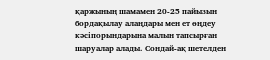қаржының шамамен 20-25 пайызын бордақылау алаңдары мен ет өңдеу кәсіпорындарына малын тапсырған шаруалар алады. Сондай-ақ шетелден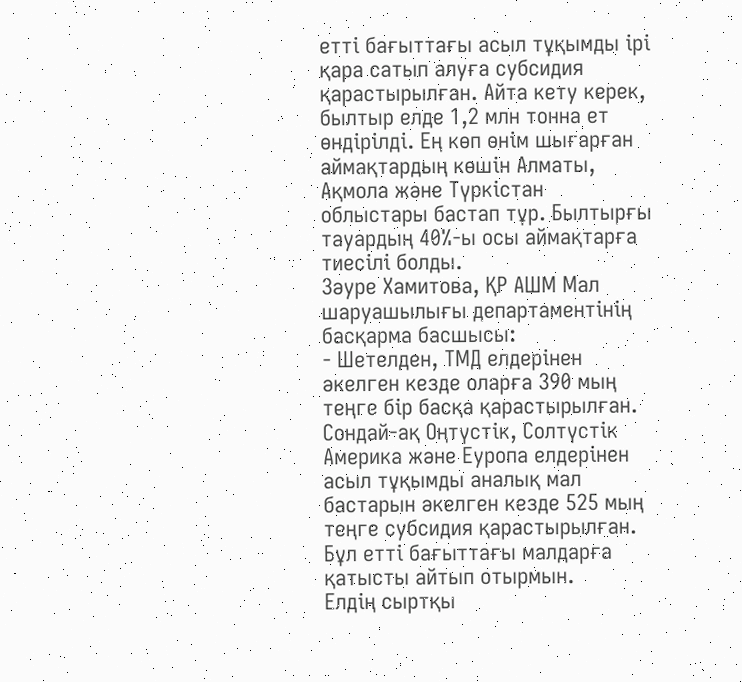етті бағыттағы асыл тұқымды ірі қара сатып алуға субсидия қарастырылған. Айта кету керек, былтыр елде 1,2 млн тонна ет өндірілді. Ең көп өнім шығарған аймақтардың көшін Алматы, Ақмола және Түркістан облыстары бастап тұр. Былтырғы тауардың 40%-ы осы аймақтарға тиесілі болды.
Зәуре Хамитова, ҚР АШМ Мал шаруашылығы департаментінің басқарма басшысы:
- Шетелден, ТМД елдерінен әкелген кезде оларға 390 мың теңге бір басқа қарастырылған. Сондай-ақ Оңтүстік, Солтүстік Америка және Еуропа елдерінен асыл тұқымды аналық мал бастарын әкелген кезде 525 мың теңге субсидия қарастырылған. Бұл етті бағыттағы малдарға қатысты айтып отырмын.
Елдің сыртқы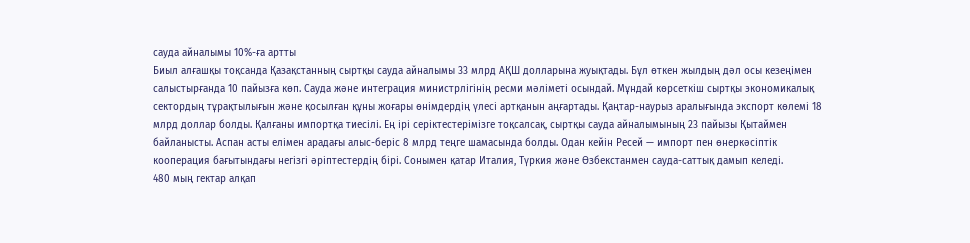сауда айналымы 10%-ға артты
Биыл алғашқы тоқсанда Қазақстанның сыртқы сауда айналымы 33 млрд АҚШ долларына жуықтады. Бұл өткен жылдың дәл осы кезеңімен салыстырғанда 10 пайызға көп. Сауда және интеграция министрлігінің ресми мәліметі осындай. Мұндай көрсеткіш сыртқы экономикалық сектордың тұрақтылығын және қосылған құны жоғары өнімдердің үлесі артқанын аңғартады. Қаңтар-наурыз аралығында экспорт көлемі 18 млрд доллар болды. Қалғаны импортқа тиесілі. Ең ірі серіктестерімізге тоқсалсақ, сыртқы сауда айналымының 23 пайызы Қытаймен байланысты. Аспан асты елімен арадағы алыс-беріс 8 млрд теңге шамасында болды. Одан кейін Ресей — импорт пен өнеркәсіптік кооперация бағытындағы негізгі әріптестердің бірі. Сонымен қатар Италия, Түркия және Өзбекстанмен сауда-саттық дамып келеді.
480 мың гектар алқап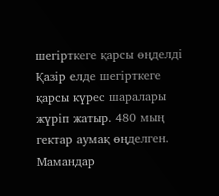шегірткеге қарсы өңделді
Қазір елде шегірткеге қарсы күрес шаралары жүріп жатыр. 480 мың гектар аумақ өңделген. Мамандар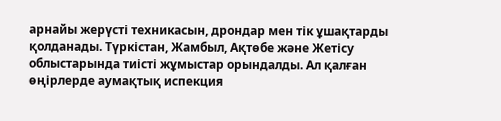арнайы жерүсті техникасын, дрондар мен тік ұшақтарды қолданады. Түркістан, Жамбыл, Ақтөбе және Жетісу облыстарында тиісті жұмыстар орындалды. Ал қалған өңірлерде аумақтық испекция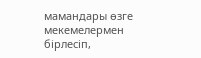мамандары өзге мекемелермен бірлесіп,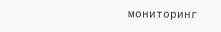мониторинг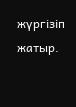жүргізіп жатыр.